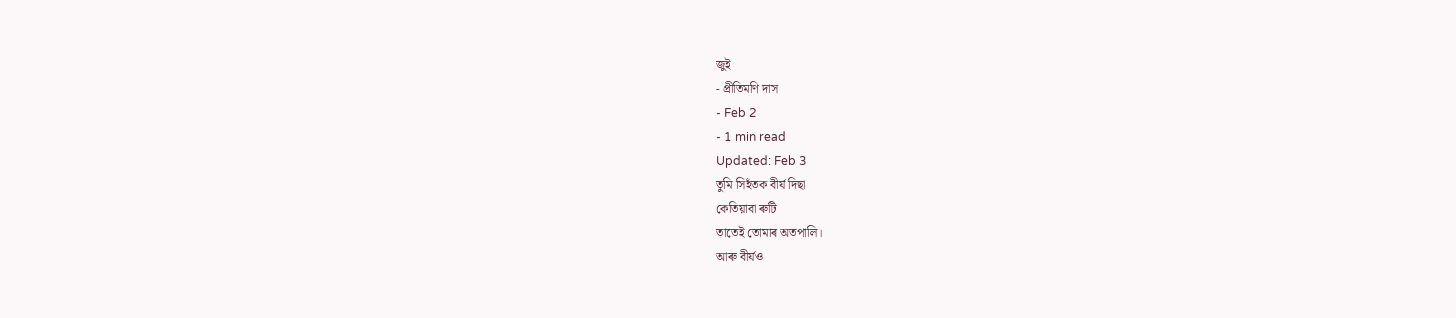জুই
- প্ৰীতিমণি দাস
- Feb 2
- 1 min read
Updated: Feb 3
তুমি সিহঁতক বীৰ্য দিছা
কেতিয়াবা ৰুটি
তাতেই তোমাৰ অতপালি।
আৰু বীৰ্যও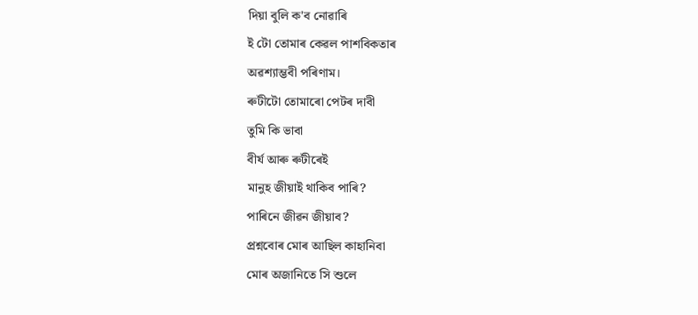দিয়া বুলি ক'ব নোৱাৰি
ই টো তোমাৰ কেৱল পাশবিকতাৰ
অৱশ্যাম্ভবী পৰিণাম।
ৰুটীটো তোমাৰো পেটৰ দাবী
তুমি কি ভাবা
বীৰ্য আৰু ৰুটীৰেই
মানুহ জীয়াই থাকিব পাৰি?
পাৰিনে জীৱন জীয়াব?
প্ৰশ্নবোৰ মোৰ আছিল কাহানিবা
মোৰ অজানিতে সি শুলে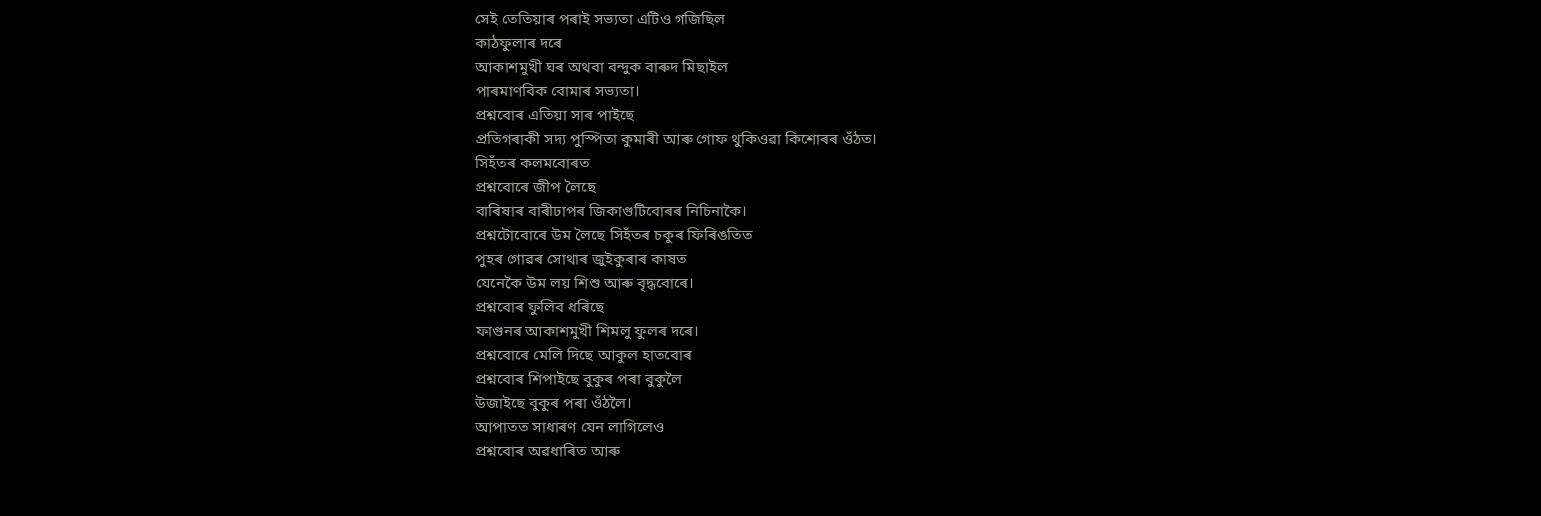সেই তেতিয়াৰ পৰাই সভ্যতা এটিও গজিছিল
কাঠফুলাৰ দৰে
আকাশমুখী ঘৰ অথবা বন্দুক বাৰুদ মিছাইল
পাৰমাণবিক বোমাৰ সভ্যতা।
প্ৰশ্নবোৰ এতিয়া সাৰ পাইছে
প্ৰতিগৰাকী সদ্য পুস্পিতা কুমাৰী আৰু গোফ থুকিওৱা কিশোৰৰ ওঁঠত।
সিহঁতৰ কলমবোৰত
প্ৰশ্নবোৰে জীপ লৈছে
বাৰিষাৰ বাৰীঢাপৰ জিকাগুটিবোৰৰ নিচিনাকৈ।
প্ৰশ্নটোবোৰে উম লৈছে সিহঁতৰ চকুৰ ফিৰিঙতিত
পুহৰ গোৱৰ সোথাৰ জুইকুৰাৰ কাষত
যেনেকৈ উম লয় শিশু আৰু বৃদ্ধবোৰে।
প্ৰশ্নবোৰ ফুলিব ধৰিছে
ফাগুনৰ আকাশমুখী শিমলু ফুলৰ দৰে।
প্ৰশ্নবোৰে মেলি দিছে আকুল হাতবোৰ
প্ৰশ্নবোৰ শিপাইছে বুকুৰ পৰা বুকুলৈ
উজাইছে বুকুৰ পৰা ওঁঠলৈ।
আপাতত সাধাৰণ যেন লাগিলেও
প্ৰশ্নবোৰ অৱধাৰিত আৰু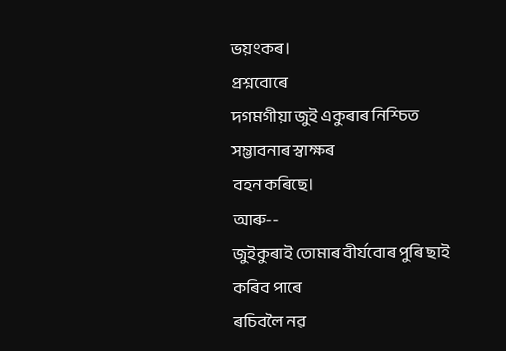ভয়ংকৰ।
প্ৰশ্নবোৰে
দগমগীয়া জুই একুৰাৰ নিশ্চিত সম্ভাবনাৰ স্বাক্ষৰ
বহন কৰিছে।
আৰু--
জুইকুৰাই তোমাৰ বীৰ্যবোৰ পুৰি ছাই কৰিব পাৰে
ৰচিবলৈ নৱ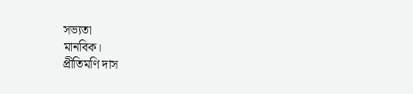সভ্যতা
মানবিক।
প্ৰীতিমণি দাস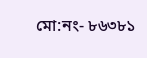মো:নং- ৮৬৩৮১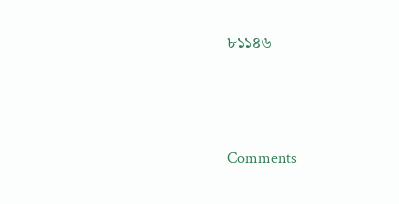৮১১৪৬





Comments